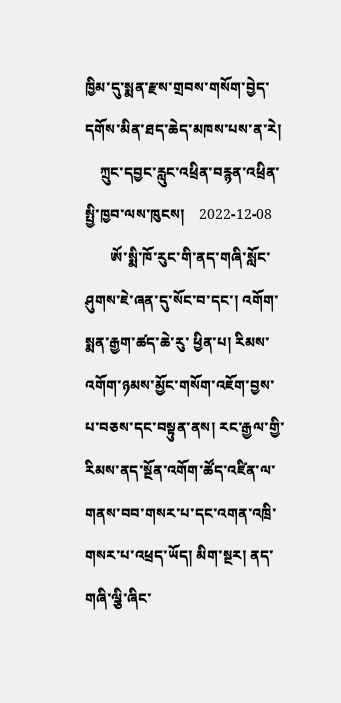ཁྱིམ་དུ་སྨན་རྫས་གྲབས་གསོག་བྱེད་དགོས་མིན་ཐད་ཆེད་མཁས་པས་ན་རེ།
    ཀྲུང་དབྱང་རླུང་འཕྲིན་བརྙན་འཕྲིན་སྤྱི་ཁྱབ་ལས་ཁུངས།    2022-12-08
       ཨོ་སྨི་ཁོ་རུང་གི་ནད་གཞི་སློང་ཤུགས་ཇེ་ཞན་དུ་སོང་བ་དང་། འགོག་སྨན་རྒྱག་ཚད་ཆེ་རུ་ ཕྱིན་པ། རིམས་འགོག་ཉམས་མྱོང་གསོག་འཇོག་བྱས་པ་བཅས་དང་བསྟུན་ནས། རང་རྒྱལ་གྱི་རིམས་ནད་སྔོན་འགོག་ཚོད་འཛིན་ལ་གནས་བབ་གསར་པ་དང་འགན་འཁྲི་གསར་པ་འཕྲད་ཡོད། མིག་སྔར། ནད་གཞི་ལྕི་ཞིང་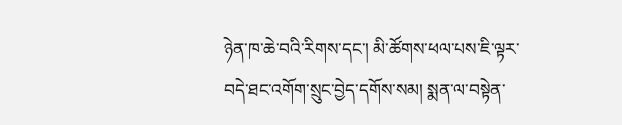ཉེན་ཁ་ཆེ་བའི་རིགས་དང་། མི་ཚོགས་ཕལ་པས་ཇི་ལྟར་བདེ་ཐང་འགོག་སྲུང་བྱེད་དགོས་སམ། སྨན་ལ་བསྟེན་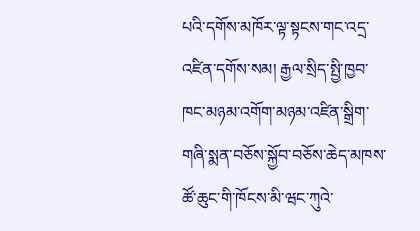པའི་དགོས་མཁོར་ལྟ་སྟངས་གང་འདྲ་འཛིན་དགོས་སམ། རྒྱལ་སྲིད་སྤྱི་ཁྱབ་ཁང་མཉམ་འགོག་མཉམ་འཛིན་སྒྲིག་གཞི་སྨན་བཅོས་སྐྱོབ་བཅོས་ཆེད་མཁས་ཚོ་ཆུང་གི་ཁོངས་མི་ཝང་ཀུའེ་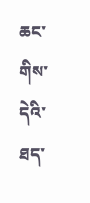ཆང་གིས་དེའི་ཐད་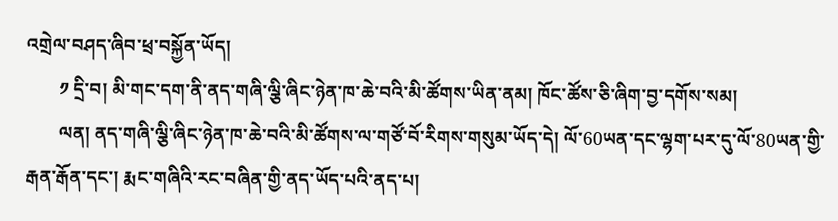འགྲེལ་བཤད་ཞིབ་ཕྲ་བསྐྱོན་ཡོད།
       ༡ དྲི་བ། མི་གང་དག་ནི་ནད་གཞི་ལྕི་ཞིང་ཉེན་ཁ་ཆེ་བའི་མི་ཚོགས་ཡིན་ནམ། ཁོང་ཚོས་ཅི་ཞིག་བྱ་དགོས་སམ།
       ལན། ནད་གཞི་ལྕི་ཞིང་ཉེན་ཁ་ཆེ་བའི་མི་ཚོགས་ལ་གཙོ་བོ་རིགས་གསུམ་ཡོད་དེ། ལོ་60ཡན་དང་ལྷག་པར་དུ་ལོ་80ཡན་གྱི་རྒན་རྒོན་དང་། རྨང་གཞིའི་རང་བཞིན་གྱི་ནད་ཡོད་པའི་ནད་པ།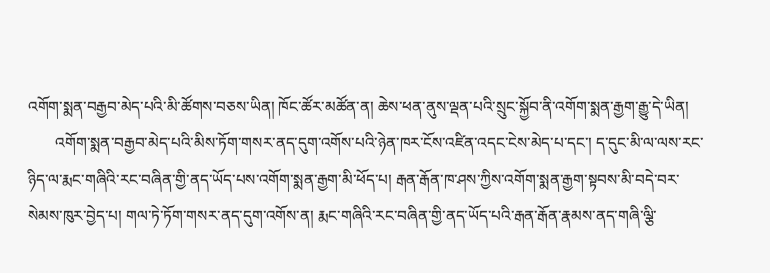འགོག་སྨན་བརྒྱབ་མེད་པའི་མི་ཚོགས་བཅས་ཡིན། ཁོང་ཚོར་མཚོན་ན། ཆེས་ཕན་ནུས་ལྡན་པའི་སྲུང་སྐྱོབ་ནི་འགོག་སྨན་རྒྱག་རྒྱུ་དེ་ཡིན།
       འགོག་སྨན་བརྒྱབ་མེད་པའི་མིས་ཏོག་གསར་ནད་དུག་འགོས་པའི་ཉེན་ཁར་ངོས་འཛིན་འདང་ངེས་མེད་པ་དང་། ད་དུང་མི་ལ་ལས་རང་ཉིད་ལ་རྨང་གཞིའི་རང་བཞིན་གྱི་ནད་ཡོད་པས་འགོག་སྨན་རྒྱག་མི་ཕོད་པ། རྒན་རྒོན་ཁ་ཤས་ཀྱིས་འགོག་སྨན་རྒྱག་སྟབས་མི་བདེ་བར་སེམས་ཁུར་བྱེད་པ། གལ་ཏེ་ཏོག་གསར་ནད་དུག་འགོས་ན། རྨང་གཞིའི་རང་བཞིན་གྱི་ནད་ཡོད་པའི་རྒན་རྒོན་རྣམས་ནད་གཞི་ལྕི་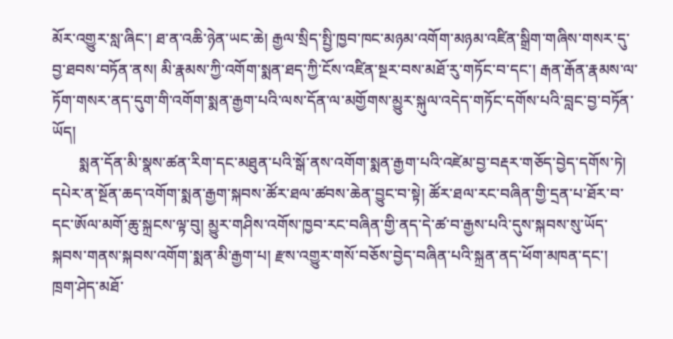མོར་འགྱུར་སླ་ཞིང་། ཐ་ན་འཆི་ཉེན་ཡང་ཆེ། རྒྱལ་སྲིད་སྤྱི་ཁྱབ་ཁང་མཉམ་འགོག་མཉམ་འཛིན་སྒྲིག་གཞིས་གསར་དུ་བྱ་ཐབས་བཏོན་ནས། མི་རྣམས་ཀྱི་འགོག་སྨན་ཐད་ཀྱི་ངོས་འཛིན་སྔར་བས་མཐོ་རུ་གཏོང་བ་དང་། རྒན་རྒོན་རྣམས་ལ་ཏོག་གསར་ནད་དུག་གི་འགོག་སྨན་རྒྱག་པའི་ལས་དོན་ལ་མགྱོགས་མྱུར་སྐུལ་འདེད་གཏོང་དགོས་པའི་བླང་བྱ་བཏོན་ཡོད།
       སྨན་དོན་མི་སྣས་ཚན་རིག་དང་མཐུན་པའི་སྒོ་ནས་འགོག་སྨན་རྒྱག་པའི་འཛེམ་བྱ་བརྡར་གཅོད་བྱེད་དགོས་ཏེ། དཔེར་ན་སྔོན་ཆད་འགོག་སྨན་རྒྱག་སྐབས་ཚོར་ཐལ་ཚབས་ཆེན་བྱུང་བ་སྟེ། ཚོར་ཐལ་རང་བཞིན་གྱི་དྲན་པ་ཐོར་བ་དང་ཨོལ་མགོ་ཆུ་སྐྲངས་ལྟ་བུ། མྱུར་གཤིས་འགོས་ཁྱབ་རང་བཞིན་གྱི་ནད་དེ་ཚ་བ་རྒྱས་པའི་དུས་སྐབས་སུ་ཡོད་སྐབས་གནས་སྐབས་འགོག་སྨན་མི་རྒྱག་པ། རྫས་འགྱུར་གསོ་བཅོས་བྱེད་བཞིན་པའི་སྐྲན་ནད་ཕོག་མཁན་དང་།    ཁྲག་ཤེད་མཐོ་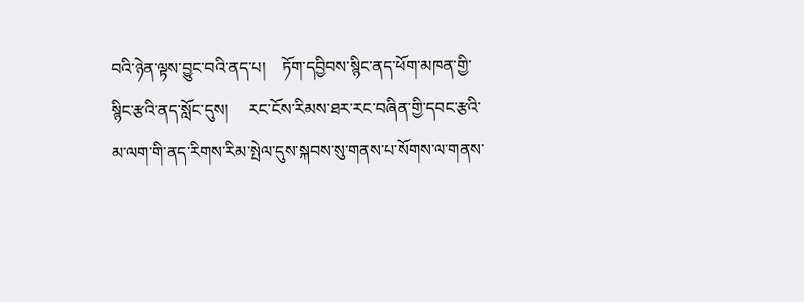བའི་ཉེན་ལྟས་བྱུང་བའི་ནད་པ།    ཏོག་དབྱིབས་སྙིང་ནད་ཕོག་མཁན་གྱི་སྙིང་རྩའི་ནད་སློང་དུས།     རང་ངོས་རིམས་ཐར་རང་བཞིན་གྱི་དབང་རྩའི་མ་ལག་གི་ནད་རིགས་རིམ་སྤེལ་དུས་སྐབས་སུ་གནས་པ་སོགས་ལ་གནས་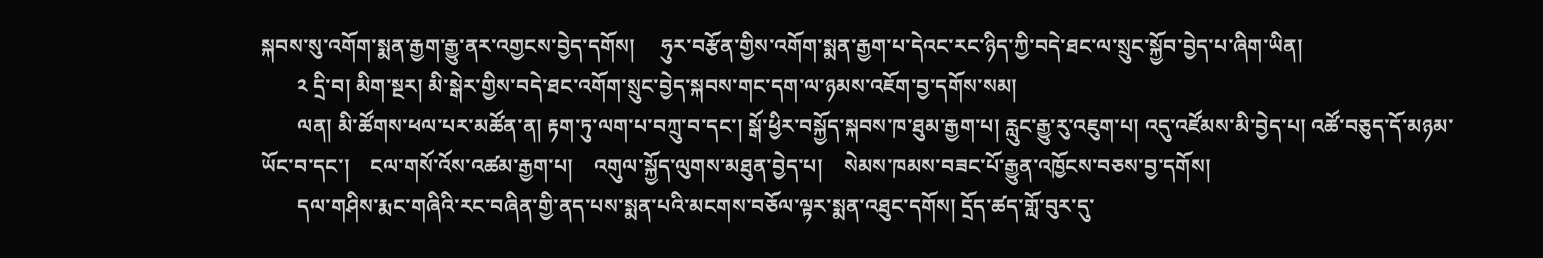སྐབས་སུ་འགོག་སྨན་རྒྱག་རྒྱུ་ནར་འགྱངས་བྱེད་དགོས།     ཧུར་བརྩོན་གྱིས་འགོག་སྨན་རྒྱག་པ་དེའང་རང་ཉིད་ཀྱི་བདེ་ཐང་ལ་སྲུང་སྐྱོབ་བྱེད་པ་ཞིག་ཡིན།
       ༢ དྲི་བ། མིག་སྔར། མི་སྒེར་གྱིས་བདེ་ཐང་འགོག་སྲུང་བྱེད་སྐབས་གང་དག་ལ་ཉམས་འཇོག་བྱ་དགོས་སམ།
       ལན། མི་ཚོགས་ཕལ་པར་མཚོན་ན། རྟག་ཏུ་ལག་པ་བཀྲུ་བ་དང་། སྒོ་ཕྱིར་བསྐྱོད་སྐབས་ཁ་ཐུམ་རྒྱག་པ། རླུང་རྒྱུ་རུ་འཇུག་པ། འདུ་འཛོམས་མི་བྱེད་པ། འཚོ་བཅུད་དོ་མཉམ་ཡོང་བ་དང་།    ངལ་གསོ་འོས་འཚམ་རྒྱག་པ།    འགུལ་སྐྱོད་ལུགས་མཐུན་བྱེད་པ།    སེམས་ཁམས་བཟང་པོ་རྒྱུན་འཁྱོངས་བཅས་བྱ་དགོས།
       དལ་གཤིས་རྨང་གཞིའི་རང་བཞིན་གྱི་ནད་པས་སྨན་པའི་མངགས་བཅོལ་ལྟར་སྨན་འཐུང་དགོས། དྲོད་ཚད་གློ་བུར་དུ་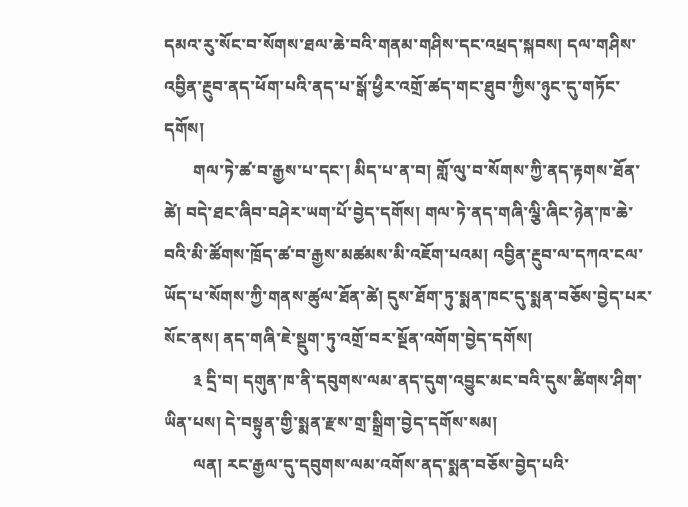དམའ་རུ་སོང་བ་སོགས་ཐལ་ཆེ་བའི་གནམ་གཤིས་དང་འཕྲད་སྐབས། དལ་གཤིས་འབྱིན་རྔུབ་ནད་ཕོག་པའི་ནད་པ་སྒོ་ཕྱིར་འགྲོ་ཚད་གང་ཐུབ་ཀྱིས་ཉུང་དུ་གཏོང་དགོས།
       གལ་ཏེ་ཚ་བ་རྒྱས་པ་དང་། མིད་པ་ན་བ། གློ་ལུ་བ་སོགས་ཀྱི་ནད་རྟགས་ཐོན་ཚེ། བདེ་ཐང་ཞིབ་བཤེར་ཡག་པོ་བྱེད་དགོས། གལ་ཏེ་ནད་གཞི་ལྕི་ཞིང་ཉེན་ཁ་ཆེ་བའི་མི་ཚོགས་ཁྲོད་ཚ་བ་རྒྱས་མཚམས་མི་འཇོག་པའམ། འབྱིན་རྔུབ་ལ་དཀའ་ངལ་ཡོད་པ་སོགས་ཀྱི་གནས་ཚུལ་ཐོན་ཚེ། དུས་ཐོག་ཏུ་སྨན་ཁང་དུ་སྨན་བཅོས་བྱེད་པར་སོང་ནས། ནད་གཞི་ཇེ་སྡུག་ཏུ་འགྲོ་བར་སྔོན་འགོག་བྱེད་དགོས།
       ༣ དྲི་བ། དགུན་ཁ་ནི་དབུགས་ལམ་ནད་དུག་འབྱུང་མང་བའི་དུས་ཚིགས་ཤིག་ཡིན་པས། དེ་བསྟུན་གྱི་སྨན་རྫས་གྲ་སྒྲིག་བྱེད་དགོས་སམ།
       ལན། རང་རྒྱལ་དུ་དབུགས་ལམ་འགོས་ནད་སྨན་བཅོས་བྱེད་པའི་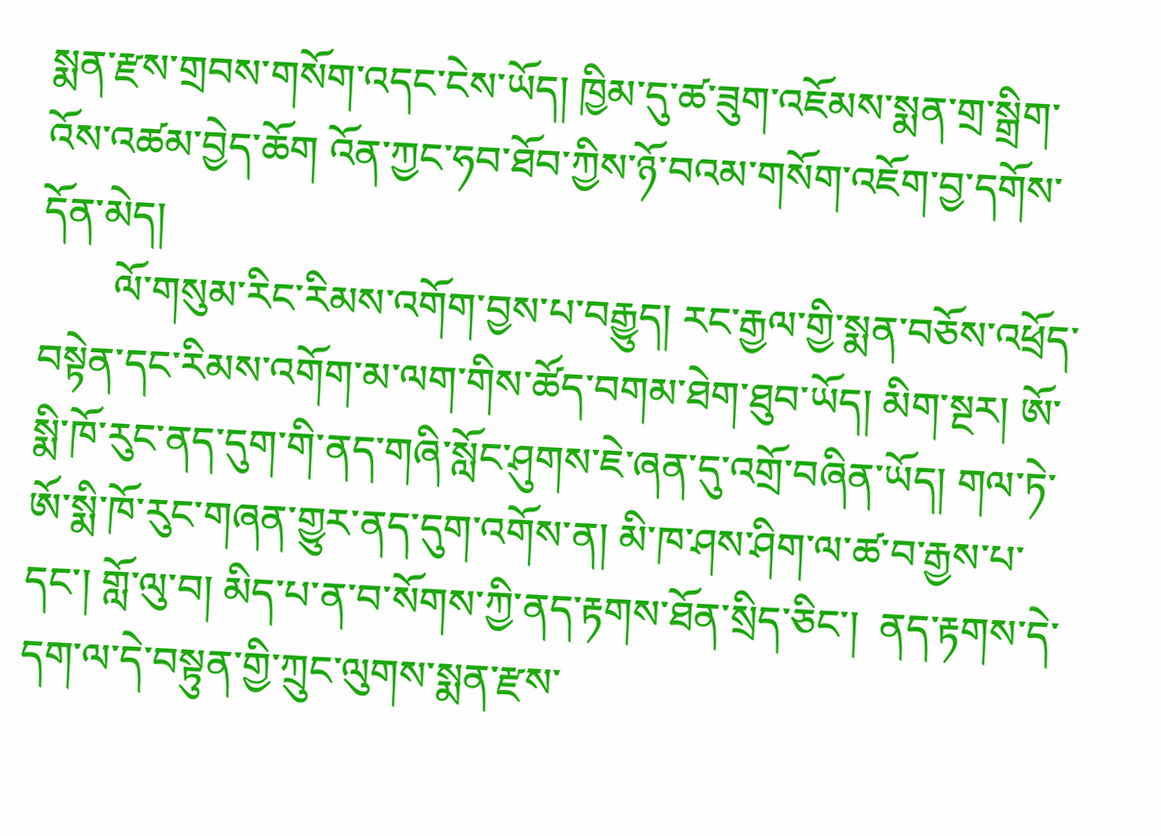སྨན་རྫས་གྲབས་གསོག་འདང་ངེས་ཡོད། ཁྱིམ་དུ་ཚ་ཟུག་འཇོམས་སྨན་གྲ་སྒྲིག་འོས་འཚམ་བྱེད་ཆོག འོན་ཀྱང་ཧབ་ཐོབ་ཀྱིས་ཉོ་བའམ་གསོག་འཇོག་བྱ་དགོས་དོན་མེད།
       ལོ་གསུམ་རིང་རིམས་འགོག་བྱས་པ་བརྒྱུད། རང་རྒྱལ་གྱི་སྨན་བཅོས་འཕྲོད་བསྟེན་དང་རིམས་འགོག་མ་ལག་གིས་ཚོད་བགམ་ཐེག་ཐུབ་ཡོད། མིག་སྔར། ཨོ་སྨི་ཁོ་རུང་ནད་དུག་གི་ནད་གཞི་སློང་ཤུགས་ཇེ་ཞན་དུ་འགྲོ་བཞིན་ཡོད། གལ་ཏེ་ཨོ་སྨི་ཁོ་རུང་གཞན་གྱུར་ནད་དུག་འགོས་ན། མི་ཁ་ཤས་ཤིག་ལ་ཚ་བ་རྒྱས་པ་དང་། གློ་ལུ་བ། མིད་པ་ན་བ་སོགས་ཀྱི་ནད་རྟགས་ཐོན་སྲིད་ཅིང་།  ནད་རྟགས་དེ་དག་ལ་དེ་བསྟུན་གྱི་ཀྲུང་ལུགས་སྨན་རྫས་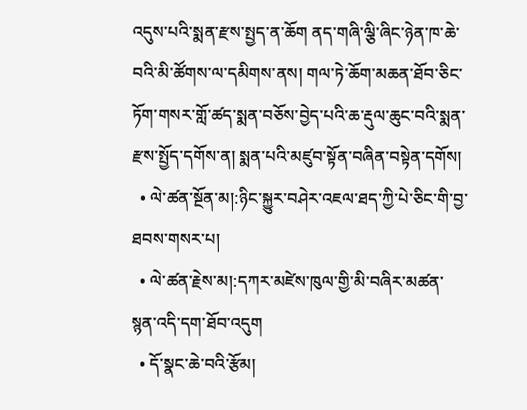འདུས་པའི་སྨན་རྫས་སྤྱད་ན་ཆོག ནད་གཞི་ལྕི་ཞིང་ཉེན་ཁ་ཆེ་བའི་མི་ཚོགས་ལ་དམིགས་ནས། གལ་ཏེ་ཆོག་མཆན་ཐོབ་ཅིང་ཏོག་གསར་གློ་ཚད་སྨན་བཅོས་བྱེད་པའི་ཆ་རྡུལ་ཆུང་བའི་སྨན་རྫས་སྤྱོད་དགོས་ན། སྨན་པའི་མཛུབ་སྟོན་བཞིན་བསྟེན་དགོས།
  • ལེ་ཚན་སྔོན་མ།:ཉིང་སྐྱུར་བཤེར་འཇལ་ཐད་ཀྱི་པེ་ཅིང་གི་བྱ་ཐབས་གསར་པ།
  • ལེ་ཚན་རྗེས་མ།:དཀར་མཛེས་ཁུལ་གྱི་མི་བཞིར་མཚན་སྙན་འདི་དག་ཐོབ་འདུག
  • དོ་སྣང་ཆེ་བའི་རྩོམ།